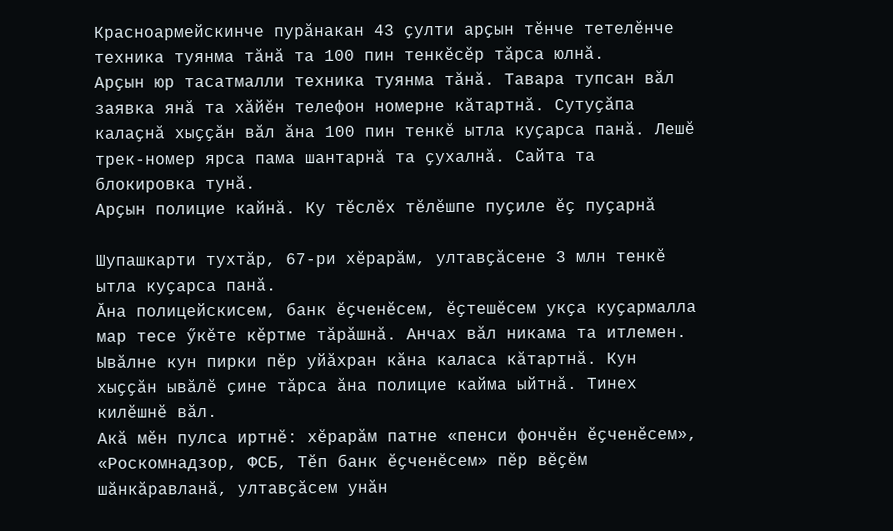Красноармейскинче пурӑнакан 43 ҫулти арҫын тӗнче тетелӗнче техника туянма тӑнӑ та 100 пин тенкӗсӗр тӑрса юлнӑ.
Арҫын юр тасатмалли техника туянма тӑнӑ. Тавара тупсан вӑл заявка янӑ та хӑйӗн телефон номерне кӑтартнӑ. Сутуҫӑпа калаҫнӑ хыҫҫӑн вӑл ӑна 100 пин тенкӗ ытла куҫарса панӑ. Лешӗ трек-номер ярса пама шантарнӑ та ҫухалнӑ. Сайта та блокировка тунӑ.
Арҫын полицие кайнӑ. Ку тӗслӗх тӗлӗшпе пуҫиле ӗҫ пуҫарнӑ

Шупашкарти тухтӑр, 67-ри хӗрарӑм, ултавҫӑсене 3 млн тенкӗ ытла куҫарса панӑ.
Ӑна полицейскисем, банк ӗҫченӗсем, ӗҫтешӗсем укҫа куҫармалла мар тесе ӳкӗте кӗртме тӑрӑшнӑ. Анчах вӑл никама та итлемен. Ывӑлне кун пирки пӗр уйӑхран кӑна каласа кӑтартнӑ. Кун хыҫҫӑн ывӑлӗ ҫине тӑрса ӑна полицие кайма ыйтнӑ. Тинех килӗшнӗ вӑл.
Акӑ мӗн пулса иртнӗ: хӗрарӑм патне «пенси фончӗн ӗҫченӗсем», «Роскомнадзор, ФСБ, Тӗп банк ӗҫченӗсем» пӗр вӗҫӗм шӑнкӑравланӑ, ултавҫӑсем унӑн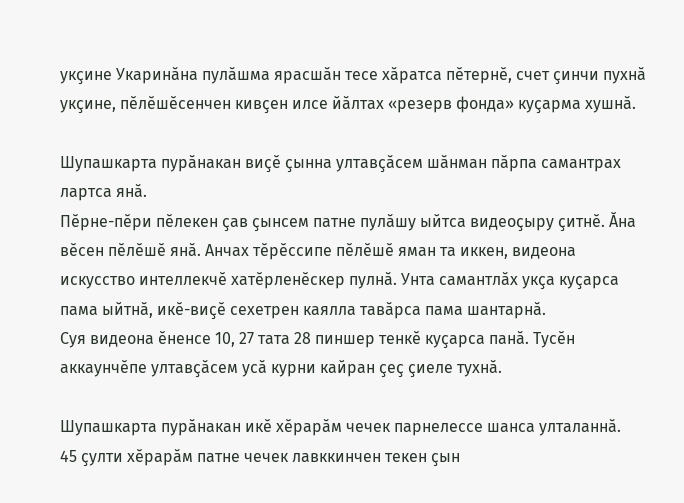укҫине Укаринӑна пулӑшма ярасшӑн тесе хӑратса пӗтернӗ, счет ҫинчи пухнӑ укҫине, пӗлӗшӗсенчен кивҫен илсе йӑлтах «резерв фонда» куҫарма хушнӑ.

Шупашкарта пурӑнакан виҫӗ ҫынна ултавҫӑсем шӑнман пӑрпа самантрах лартса янӑ.
Пӗрне-пӗри пӗлекен ҫав ҫынсем патне пулӑшу ыйтса видеоҫыру ҫитнӗ. Ӑна вӗсен пӗлӗшӗ янӑ. Анчах тӗрӗссипе пӗлӗшӗ яман та иккен, видеона искусство интеллекчӗ хатӗрленӗскер пулнӑ. Унта самантлӑх укҫа куҫарса пама ыйтнӑ, икӗ-виҫӗ сехетрен каялла тавӑрса пама шантарнӑ.
Суя видеона ӗненсе 10, 27 тата 28 пиншер тенкӗ куҫарса панӑ. Тусӗн аккаунчӗпе ултавҫӑсем усӑ курни кайран ҫеҫ ҫиеле тухнӑ.

Шупашкарта пурӑнакан икӗ хӗрарӑм чечек парнелессе шанса улталаннӑ.
45 ҫулти хӗрарӑм патне чечек лавккинчен текен ҫын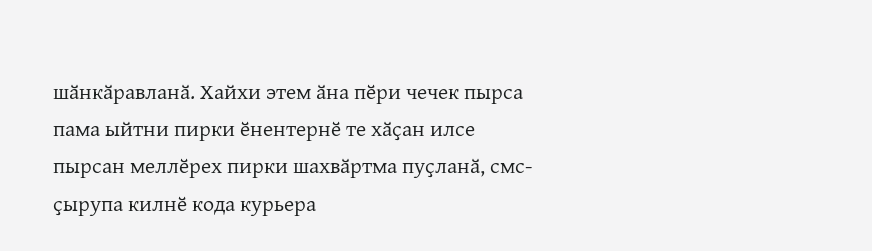шӑнкӑравланӑ. Хайхи этем ӑна пӗри чечек пырса пама ыйтни пирки ӗнентернӗ те хӑҫан илсе пырсан меллӗрех пирки шахвӑртма пуҫланӑ, смс-ҫырупа килнӗ кода курьера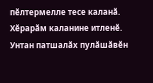пӗлтермелле тесе каланӑ.
Хӗрарӑм каланине итленӗ. Унтан патшалӑх пулӑшӑвӗн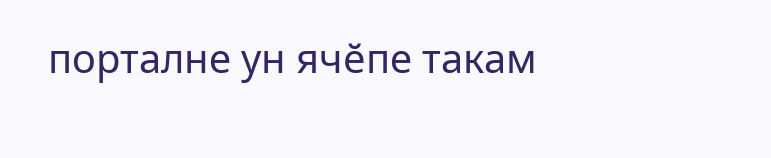порталне ун ячӗпе такам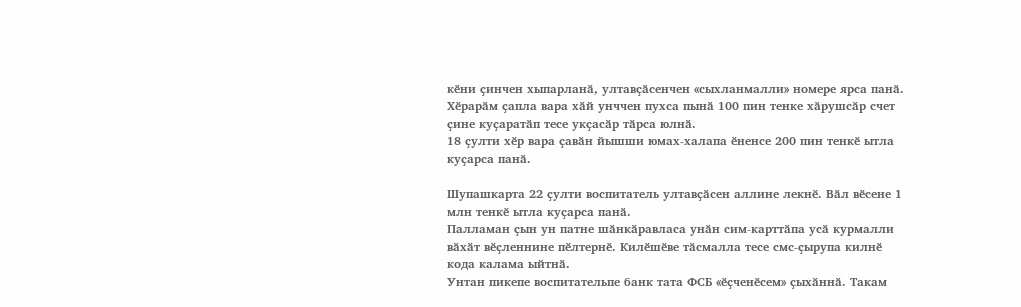кӗни ҫинчен хыпарланӑ, ултавҫӑсенчен «сыхланмалли» номере ярса панӑ. Хӗрарӑм ҫапла вара хӑй унччен пухса пынӑ 100 пин тенке хӑрушсӑр счет ҫине куҫаратӑп тесе укҫасӑр тӑрса юлнӑ.
18 ҫулти хӗр вара ҫавӑн йышши юмах-халапа ӗненсе 200 пин тенкӗ ытла куҫарса панӑ.

Шупашкарта 22 ҫулти воспитатель ултавҫӑсен аллине лекнӗ. Вӑл вӗсене 1 млн тенкӗ ытла куҫарса панӑ.
Палламан ҫын ун патне шӑнкӑравласа унӑн сим-карттӑпа усӑ курмалли вӑхӑт вӗҫленнине пӗлтернӗ. Килӗшӗве тӑсмалла тесе смс-ҫырупа килнӗ кода калама ыйтнӑ.
Унтан пикепе воспитательпе банк тата ФСБ «ӗҫченӗсем» ҫыхӑннӑ. Такам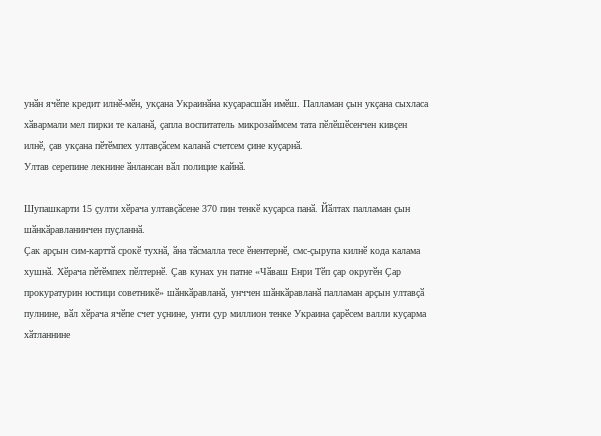унӑн ячӗпе кредит илнӗ-мӗн, укҫана Украинӑна куҫарасшӑн имӗш. Палламан ҫын укҫана сыхласа хӑвармали мел пирки те каланӑ, ҫапла воспитатель микрозаймсем тата пӗлӗшӗсенчен кивҫен илнӗ, ҫав укҫана пӗтӗмпех ултавҫӑсем каланӑ счетсем ҫине куҫарнӑ.
Ултав серепине лекнине ӑнлансан вӑл полицие кайнӑ.

Шупашкарти 15 ҫулти хӗрача ултавҫӑсене 370 пин тенкӗ куҫарса панӑ. Йӑлтах палламан ҫын шӑнкӑравланинчен пуҫланнӑ.
Ҫак арҫын сим-карттӑ срокӗ тухнӑ, ӑна тӑсмалла тесе ӗнентернӗ, смс-ҫырупа килнӗ кода калама хушнӑ. Хӗрача пӗтӗмпех пӗлтернӗ. Ҫав кунах ун патне «Чӑваш Енри Тӗп ҫар округӗн Ҫар прокуратурин юстици советникӗ» шӑнкӑравланӑ, унччен шӑнкӑравланӑ палламан арҫын ултавҫӑ пулнине, вӑл хӗрача ячӗпе счет уҫнине, унти ҫур миллион тенке Украина ҫарӗсем валли куҫарма хӑтланнине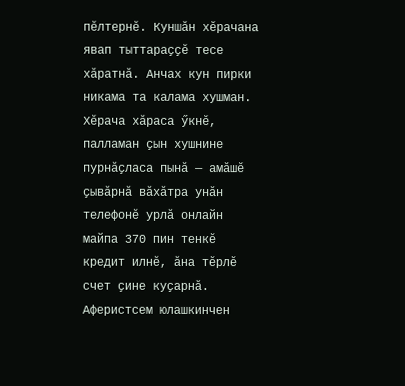пӗлтернӗ. Куншӑн хӗрачана явап тыттараҫҫӗ тесе хӑратнӑ. Анчах кун пирки никама та калама хушман. Хӗрача хӑраса ӳкнӗ, палламан ҫын хушнине пурнӑҫласа пынӑ — амӑшӗ ҫывӑрнӑ вӑхӑтра унӑн телефонӗ урлӑ онлайн майпа 370 пин тенкӗ кредит илнӗ, ӑна тӗрлӗ счет ҫине куҫарнӑ.
Аферистсем юлашкинчен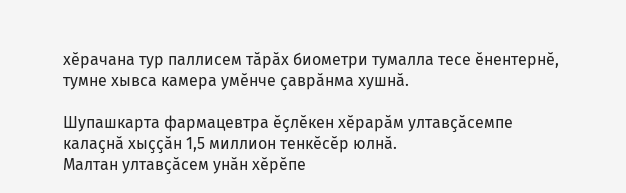хӗрачана тур паллисем тӑрӑх биометри тумалла тесе ӗнентернӗ, тумне хывса камера умӗнче ҫаврӑнма хушнӑ.

Шупашкарта фармацевтра ӗҫлӗкен хӗрарӑм ултавҫӑсемпе калаҫнӑ хыҫҫӑн 1,5 миллион тенкӗсӗр юлнӑ.
Малтан ултавҫӑсем унӑн хӗрӗпе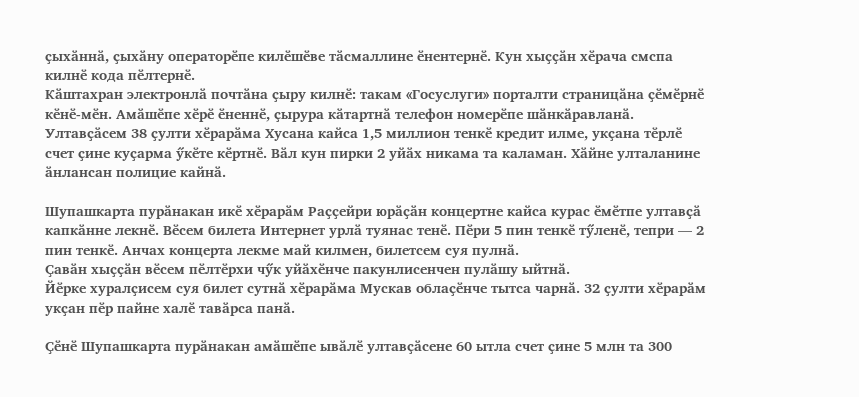ҫыхӑннӑ, ҫыхӑну операторӗпе килӗшӗве тӑсмаллине ӗнентернӗ. Кун хыҫҫӑн хӗрача смспа килнӗ кода пӗлтернӗ.
Кӑштахран электронлӑ почтӑна ҫыру килнӗ: такам «Госуслуги» порталти страницӑна ҫӗмӗрнӗ кӗнӗ-мӗн. Амӑшӗпе хӗрӗ ӗненнӗ, ҫырура кӑтартнӑ телефон номерӗпе шӑнкӑравланӑ.
Ултавҫӑсем 38 ҫулти хӗрарӑма Хусана кайса 1,5 миллион тенкӗ кредит илме, укҫана тӗрлӗ счет ҫине куҫарма ӳкӗте кӗртнӗ. Вӑл кун пирки 2 уйӑх никама та каламан. Хӑйне улталанине ӑнлансан полицие кайнӑ.

Шупашкарта пурӑнакан икӗ хӗрарӑм Раҫҫейри юрӑҫӑн концертне кайса курас ӗмӗтпе ултавҫӑ капкӑнне лекнӗ. Вӗсем билета Интернет урлӑ туянас тенӗ. Пӗри 5 пин тенкӗ тӳленӗ, тепри — 2 пин тенкӗ. Анчах концерта лекме май килмен, билетсем суя пулнӑ.
Ҫавӑн хыҫҫӑн вӗсем пӗлтӗрхи чӳк уйӑхӗнче пакунлисенчен пулӑшу ыйтнӑ.
Йӗрке хуралҫисем суя билет сутнӑ хӗрарӑма Мускав облаҫӗнче тытса чарнӑ. 32 ҫулти хӗрарӑм укҫан пӗр пайне халӗ тавӑрса панӑ.

Ҫӗнӗ Шупашкарта пурӑнакан амӑшӗпе ывӑлӗ ултавҫӑсене 60 ытла счет ҫине 5 млн та 300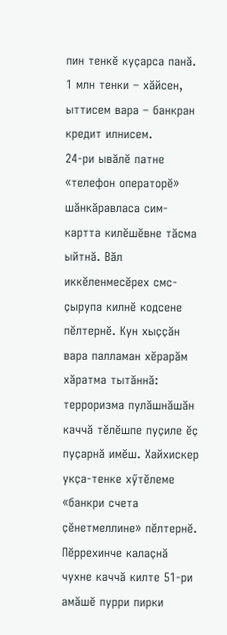пин тенкӗ куҫарса панӑ. 1 млн тенки – хӑйсен, ыттисем вара – банкран кредит илнисем.
24-ри ывӑлӗ патне «телефон операторӗ» шӑнкӑравласа сим-картта килӗшӗвне тӑсма ыйтнӑ. Вӑл иккӗленмесӗрех смс-ҫырупа килнӗ кодсене пӗлтернӗ. Кун хыҫҫӑн вара палламан хӗрарӑм хӑратма тытӑннӑ: терроризма пулӑшнӑшӑн каччӑ тӗлӗшпе пуҫиле ӗҫ пуҫарнӑ имӗш. Хайхискер укҫа-тенке хӳтӗлеме «банкри счета ҫӗнетмеллине» пӗлтернӗ.
Пӗррехинче калаҫнӑ чухне каччӑ килте 51-ри амӑшӗ пурри пирки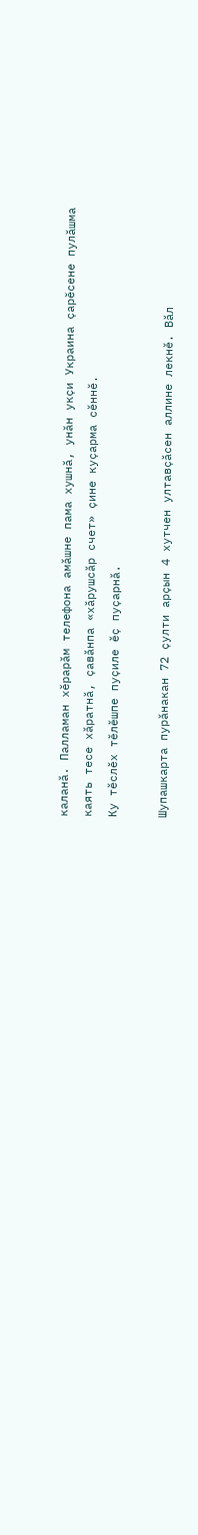каланӑ. Палламан хӗрарӑм телефона амӑшне пама хушнӑ, унӑн укҫи Украина ҫарӗсене пулӑшма каять тесе хӑратнӑ, ҫавӑнпа «хӑрушсӑр счет» ҫине куҫарма сӗннӗ.
Ку тӗслӗх тӗлӗшпе пуҫиле ӗҫ пуҫарнӑ.

Шупашкарта пурӑнакан 72 ҫулти арҫын 4 хутчен ултавҫӑсен аллине лекнӗ. Вӑл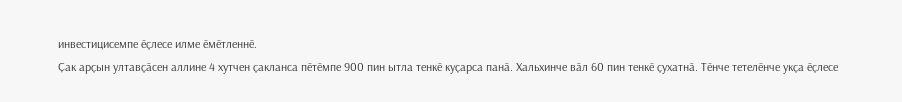инвестицисемпе ӗҫлесе илме ӗмӗтленнӗ.
Ҫак арҫын ултавҫӑсен аллине 4 хутчен ҫакланса пӗтӗмпе 900 пин ытла тенкӗ куҫарса панӑ. Хальхинче вӑл 60 пин тенкӗ ҫухатнӑ. Тӗнче тетелӗнче укҫа ӗҫлесе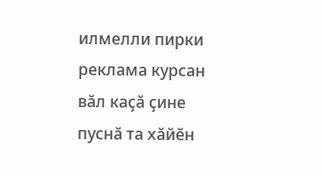илмелли пирки реклама курсан вӑл каҫӑ ҫине пуснӑ та хӑйӗн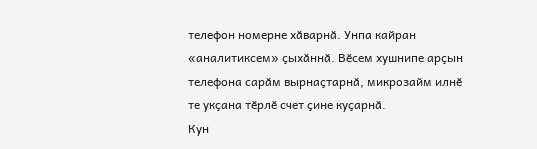телефон номерне хӑварнӑ. Унпа кайран «аналитиксем» ҫыхӑннӑ. Вӗсем хушнипе арҫын телефона сарӑм вырнаҫтарнӑ, микрозайм илнӗ те укҫана тӗрлӗ счет ҫине куҫарнӑ.
Кун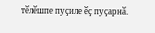тӗлӗшпе пуҫиле ӗҫ пуҫарнӑ.